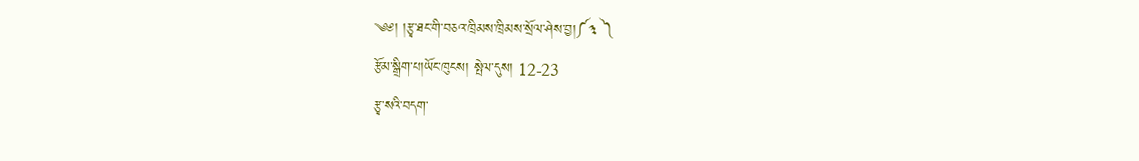༄༅། །རྩྭ་ཐང་གི་བཅའ་ཁྲིམས་ཁྲིམས་སྲོལ་ཤེས་བྱ།༼༣ ༽
རྩོམ་སྒྲིག་པ།ཡོང་ཁུངས། སྤེལ་དུས། 12-23
རྩྭ་སའི་བདག་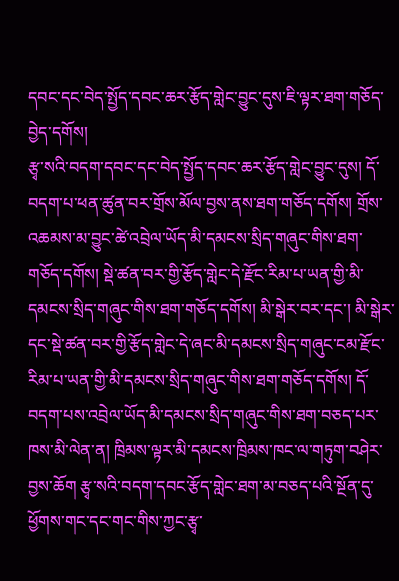དབང་དང་བེད་སྤྱོད་དབང་ཆར་རྩོད་གླེང་བྱུང་དུས་ཇི་ལྟར་ཐག་གཅོད་བྱེད་དགོས།
རྩྭ་སའི་བདག་དབང་དང་བེད་སྤྱོད་དབང་ཆར་རྩོད་གླེང་བྱུང་དུས། དོ་བདག་པ་ཕན་ཚུན་བར་གྲོས་མོལ་བྱས་ནས་ཐག་གཅོད་དགོས། གྲོས་འཆམས་མ་བྱུང་ཚེ་འབྲེལ་ཡོད་མི་དམངས་སྲིད་གཞུང་གིས་ཐག་གཅོད་དགོས། སྡེ་ཚན་བར་གྱི་རྩོད་གླེང་དེ་རྫོང་རིམ་པ་ཡན་གྱི་མི་དམངས་སྲིད་གཞུང་གིས་ཐག་གཅོད་དགོས། མི་སྒེར་བར་དང་། མི་སྒེར་དང་སྡེ་ཚན་བར་གྱི་རྩོད་གླེང་དེ་ཞང་མི་དམངས་སྲིད་གཞུང་ངམ་རྫོང་རིམ་པ་ཡན་གྱི་མི་དམངས་སྲིད་གཞུང་གིས་ཐག་གཅོད་དགོས། དོ་བདག་པས་འབྲེལ་ཡོད་མི་དམངས་སྲིད་གཞུང་གིས་ཐག་བཅད་པར་ཁས་མི་ལེན་ན། ཁྲིམས་ལྟར་མི་དམངས་ཁྲིམས་ཁང་ལ་གཏུག་བཤེར་བྱས་ཆོག རྩྭ་སའི་བདག་དབང་རྩོད་གླེང་ཐག་མ་བཅད་པའི་སྔོན་དུ་ཕྱོགས་གང་དང་གང་གིས་ཀྱང་རྩྭ་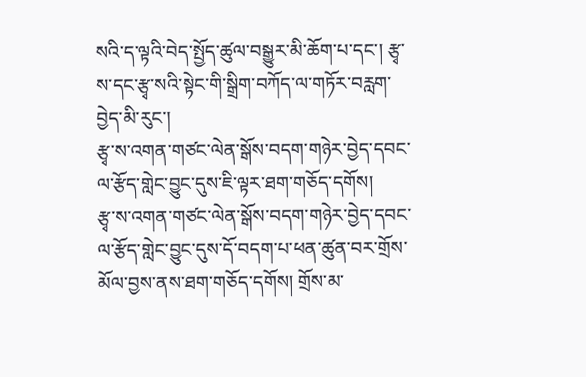སའི་ད་ལྟའི་བེད་སྤྱོད་ཚུལ་བསྒྱུར་མི་ཆོག་པ་དང་། རྩྭ་ས་དང་རྩྭ་སའི་སྟེང་གི་སྒྲིག་བཀོད་ལ་གཏོར་བརླག་བྱེད་མི་རུང་།
རྩྭ་ས་འགན་གཙང་ལེན་སྒོས་བདག་གཉེར་བྱེད་དབང་ལ་རྩོད་གླེང་བྱུང་དུས་ཇི་ལྟར་ཐག་གཅོད་དགོས།
རྩྭ་ས་འགན་གཙང་ལེན་སྒོས་བདག་གཉེར་བྱེད་དབང་ལ་རྩོད་གླེང་བྱུང་དུས་དོ་བདག་པ་ཕན་ཚུན་བར་གྲོས་མོལ་བྱས་ནས་ཐག་གཅོད་དགོས། གྲོས་མ་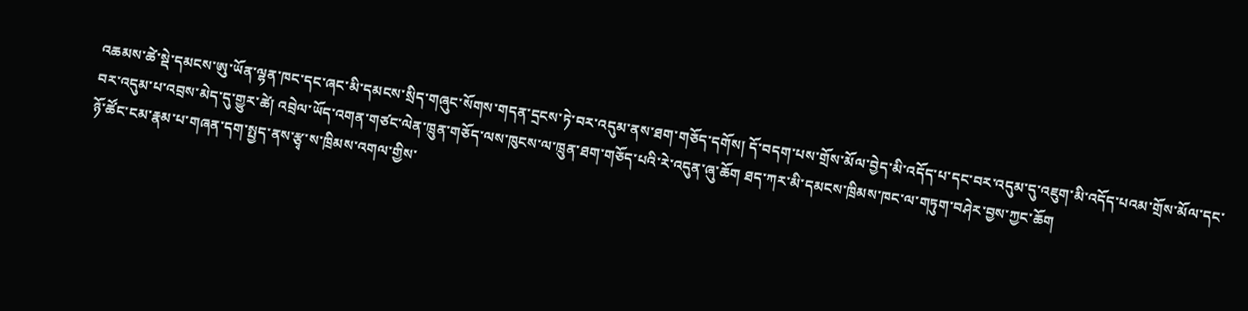འཆམས་ཚེ་སྡེ་དམངས་ཨུ་ཡོན་ལྷན་ཁང་དང་ཞང་མི་དམངས་སྲིད་གཞུང་སོགས་གདན་དྲངས་ཏེ་བར་འདུམ་ནས་ཐག་གཅོད་དགོས། དོ་བདག་པས་གྲོས་མོལ་བྱེད་མི་འདོད་པ་དང་བར་འདུམ་དུ་འཇུག་མི་འདོད་པའམ་གྲོས་མོལ་དང་བར་འདུམ་པ་འབྲས་མེད་དུ་གྱུར་ཚེ། འབྲེལ་ཡོད་འགན་གཙང་ལེན་ཁྲུན་གཅོད་ལས་ཁུངས་ལ་ཁྲུན་ཐག་གཅོད་པའི་རེ་འདུན་ཞུ་ཆོག ཐད་ཀར་མི་དམངས་ཁྲིམས་ཁང་ལ་གཏུག་བཤེར་བྱས་ཀྱང་ཆོག
ཉོ་ཚོང་ངམ་རྣམ་པ་གཞན་དག་སྤྱད་ནས་རྩྭ་ས་ཁྲིམས་འགལ་གྱིས་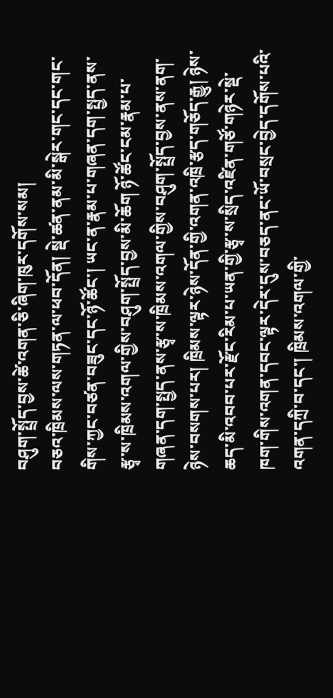བཤུག་སྤྲོད་བྱས་ཚེ་འགན་ཅི་ཞིག་ཁུར་དགོས་སམ།
བཅའ་ཁྲིམས་ལས་གཏན་ལ་ཕབ་དོན། སྡེ་ཚན་ནམ་མི་སྒེར་གང་དང་གང་གིས་ཀྱང་བཙན་བཟུང་དང་ཉོ་ཚོང་། ཡང་ན་རྣམ་པ་གཞན་དག་སྤྱད་ནས་རྩྭ་ས་ཁྲིམས་འགལ་གྱིས་བཤུག་སྤྲོད་བྱས་མི་ཆོག ཉོ་ཚོང་ངམ་རྣམ་པ་གཞན་དག་སྤྱད་ནས་རྩྭ་ས་ཁྲིམས་འགལ་གྱིས་བཤུག་སྤྲོད་བྱས་ནས་ནག་ཉེས་བསགས་པར། ཁྲིམས་ལྟར་ཉེས་དོན་གྱི་འགན་འཁྲི་རྩད་གཅོད་རྒྱུ། ཉེས་ཆད་མི་འབབ་པར་རྫོང་རིམ་པ་ཡན་གྱི་རྩྭ་ས་སྲིད་འཛིན་གཙོ་གཉེར་སྡེ་ཁག་གིས་འགན་དབང་ལྟར་དེར་དུས་བཅད་ནང་ཡོ་བསྲང་བྱེད་དགོས་པའི་འགན་དཀྲི་བ་དང་། ཁྲིམས་འགལ་གྱི་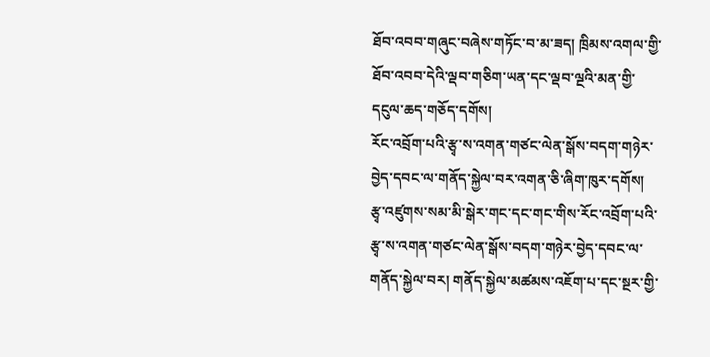ཐོབ་འབབ་གཞུང་བཞེས་གཏོང་བ་མ་ཟད། ཁྲིམས་འགལ་གྱི་ཐོབ་འབབ་དེའི་ལྡབ་གཅིག་ཡན་དང་ལྡབ་ལྔའི་མན་གྱི་དངུལ་ཆད་གཅོད་དགོས།
རོང་འབྲོག་པའི་རྩྭ་ས་འགན་གཙང་ལེན་སྒོས་བདག་གཉེར་བྱེད་དབང་ལ་གནོད་སྐྱེལ་བར་འགན་ཅི་ཞིག་ཁུར་དགོས།
རྩྭ་འཛུགས་སམ་མི་སྒེར་གང་དང་གང་གིས་རོང་འབྲོག་པའི་རྩྭ་ས་འགན་གཙང་ལེན་སྒོས་བདག་གཉེར་བྱེད་དབང་ལ་གནོད་སྐྱེལ་བར། གནོད་སྐྱེལ་མཚམས་འཇོག་པ་དང་སྔར་གྱི་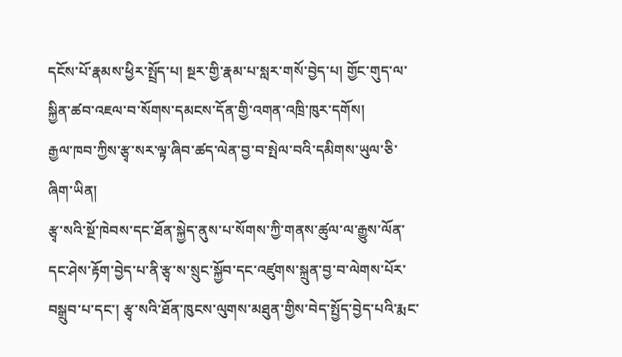དངོས་པོ་རྣམས་ཕྱིར་སྤྲོད་པ། སྔར་གྱི་རྣམ་པ་སླར་གསོ་བྱེད་པ། གྱོང་གུད་ལ་སྐྱིན་ཚབ་འཇལ་བ་སོགས་དམངས་དོན་གྱི་འགན་འཁྲི་ཁུར་དགོས།
རྒྱལ་ཁབ་ཀྱིས་རྩྭ་སར་ལྟ་ཞིབ་ཚད་ལེན་བྱ་བ་སྤེལ་བའི་དམིགས་ཡུལ་ཅི་ཞིག་ཡིན།
རྩྭ་སའི་སྔོ་ཁེབས་དང་ཐོན་སྐྱེད་ནུས་པ་སོགས་ཀྱི་གནས་ཚུལ་ལ་རྒྱུས་ལོན་དང་ཤེས་རྟོག་བྱེད་པ་ནི་རྩྭ་ས་སྲུང་སྐྱོབ་དང་འཛུགས་སྐྲུན་བྱ་བ་ལེགས་པོར་བསྒྲུབ་པ་དང་། རྩྭ་སའི་ཐོན་ཁུངས་ལུགས་མཐུན་གྱིས་བེད་སྤྱོད་བྱེད་པའི་རྨང་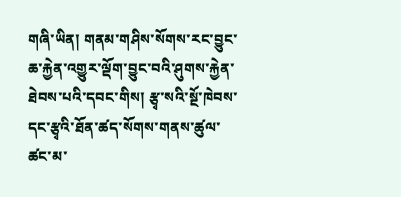གཞི་ཡིན། གནམ་གཤིས་སོགས་རང་བྱུང་ཆ་རྐྱེན་འགྱུར་ལྡོག་བྱུང་བའི་ཤུགས་རྐྱེན་ཐེབས་པའི་དབང་གིས། རྩྭ་སའི་སྔོ་ཁེབས་དང་རྩྭའི་ཐོན་ཚད་སོགས་གནས་ཚུལ་ཚང་མ་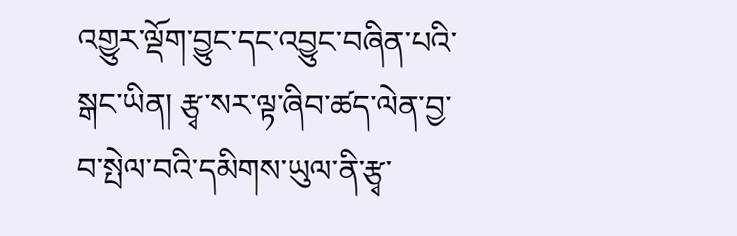འགྱུར་ལྡོག་བྱུང་དང་འབྱུང་བཞིན་པའི་སྒང་ཡིན། རྩྭ་སར་ལྟ་ཞིབ་ཚད་ལེན་བྱ་བ་སྤེལ་བའི་དམིགས་ཡུལ་ནི་རྩྭ་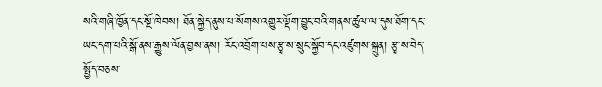སའི་གཞི་ཁྱོན་དང་སྔོ་ཁེབས། ཐོན་སྐྱེད་ནུས་པ་སོགས་འགྱུར་ལྡོག་བྱུང་བའི་གནས་ཚུལ་ལ་དུས་ཐོག་དང་ཡང་དག་པའི་སྒོ་ནས་རྒྱུས་ལོན་བྱས་ནས། རོང་འབྲོག་པས་རྩྭ་ས་སྲུང་སྐྱོབ་དང་འཛུགས་སྐྲུན། རྩྭ་ས་བེད་སྤྱོད་བཅས་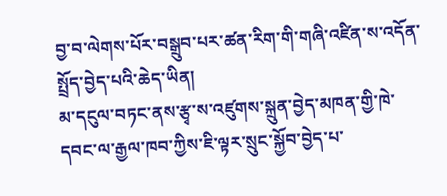བྱ་བ་ལེགས་པོར་བསྒྲུབ་པར་ཚན་རིག་གི་གཞི་འཛིན་ས་འདོན་སྤྲོད་བྱེད་པའི་ཆེད་ཡིན།
མ་དངུལ་བཏང་ནས་རྩྭ་ས་འཛུགས་སྐྲུན་བྱེད་མཁན་གྱི་ཁེ་དབང་ལ་རྒྱལ་ཁབ་ཀྱིས་ཇི་ལྟར་སྲུང་སྐྱོབ་བྱེད་པ་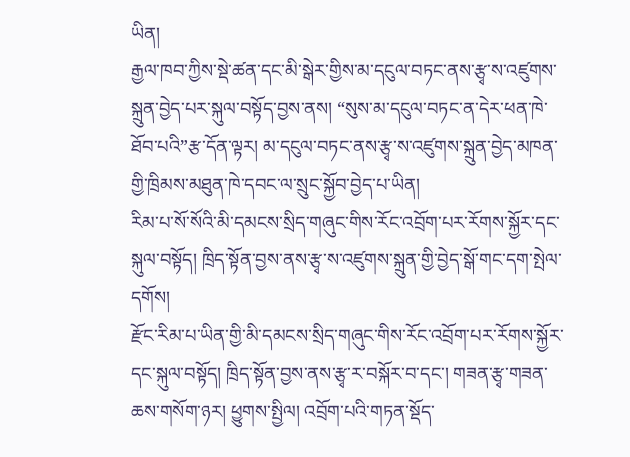ཡིན།
རྒྱལ་ཁབ་ཀྱིས་སྡེ་ཚན་དང་མི་སྒེར་གྱིས་མ་དངུལ་བཏང་ནས་རྩྭ་ས་འཛུགས་སྐྲུན་བྱེད་པར་སྐུལ་བསྟོད་བྱས་ནས། “སུས་མ་དངུལ་བཏང་ན་དེར་ཕན་ཁེ་ཐོབ་པའི”རྩ་དོན་ལྟར། མ་དངུལ་བཏང་ནས་རྩྭ་ས་འཛུགས་སྐྲུན་བྱེད་མཁན་གྱི་ཁྲིམས་མཐུན་ཁེ་དབང་ལ་སྲུང་སྐྱོབ་བྱེད་པ་ཡིན།
རིམ་པ་སོ་སོའི་མི་དམངས་སྲིད་གཞུང་གིས་རོང་འབྲོག་པར་རོགས་སྐྱོར་དང་སྐུལ་བསྟོད། ཁྲིད་སྟོན་བྱས་ནས་རྩྭ་ས་འཛུགས་སྐྲུན་གྱི་བྱེད་སྒོ་གང་དག་སྤེལ་དགོས།
རྫོང་རིམ་པ་ཡིན་གྱི་མི་དམངས་སྲིད་གཞུང་གིས་རོང་འབྲོག་པར་རོགས་སྐྱོར་དང་སྐུལ་བསྟོད། ཁྲིད་སྟོན་བྱས་ནས་རྩྭ་ར་བསྐོར་བ་དང་། གཟན་རྩྭ་གཟན་ཆས་གསོག་ཉར། ཕྱུགས་སྤྱིལ། འབྲོག་པའི་གཏན་སྡོད་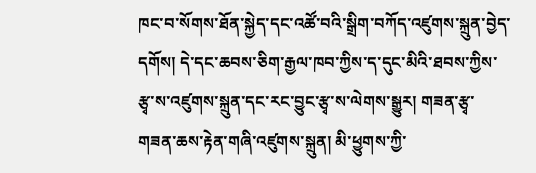ཁང་བ་སོགས་ཐོན་སྐྱེད་དང་འཚོ་བའི་སྒྲིག་བཀོད་འཛུགས་སྐྲུན་བྱེད་དགོས། དེ་དང་ཆབས་ཅིག་རྒྱལ་ཁབ་ཀྱིས་ད་དུང་མིའི་ཐབས་ཀྱིས་རྩྭ་ས་འཛུགས་སྐྲུན་དང་རང་བྱུང་རྩྭ་ས་ལེགས་སྒྱུར། གཟན་རྩྭ་གཟན་ཆས་རྟེན་གཞི་འཛུགས་སྐྲུན། མི་ཕྱུགས་ཀྱི་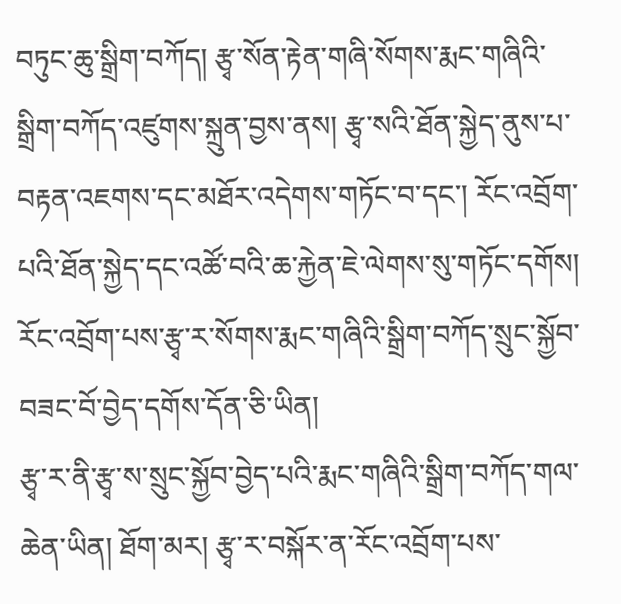བཏུང་ཆུ་སྒྲིག་བཀོད། རྩྭ་སོན་རྟེན་གཞི་སོགས་རྨང་གཞིའི་སྒྲིག་བཀོད་འཛུགས་སྐྲུན་བྱས་ནས། རྩྭ་སའི་ཐོན་སྐྱེད་ནུས་པ་བརྟན་འཇགས་དང་མཐོར་འདེགས་གཏོང་བ་དང་། རོང་འབྲོག་པའི་ཐོན་སྐྱེད་དང་འཚོ་བའི་ཆ་རྐྱེན་ཇེ་ལེགས་སུ་གཏོང་དགོས།
རོང་འབྲོག་པས་རྩྭ་ར་སོགས་རྨང་གཞིའི་སྒྲིག་བཀོད་སྲུང་སྐྱོབ་བཟང་བོ་བྱེད་དགོས་དོན་ཅི་ཡིན།
རྩྭ་ར་ནི་རྩྭ་ས་སྲུང་སྐྱོབ་བྱེད་པའི་རྨང་གཞིའི་སྒྲིག་བཀོད་གལ་ཆེན་ཡིན། ཐོག་མར། རྩྭ་ར་བསྐོར་ན་རོང་འབྲོག་པས་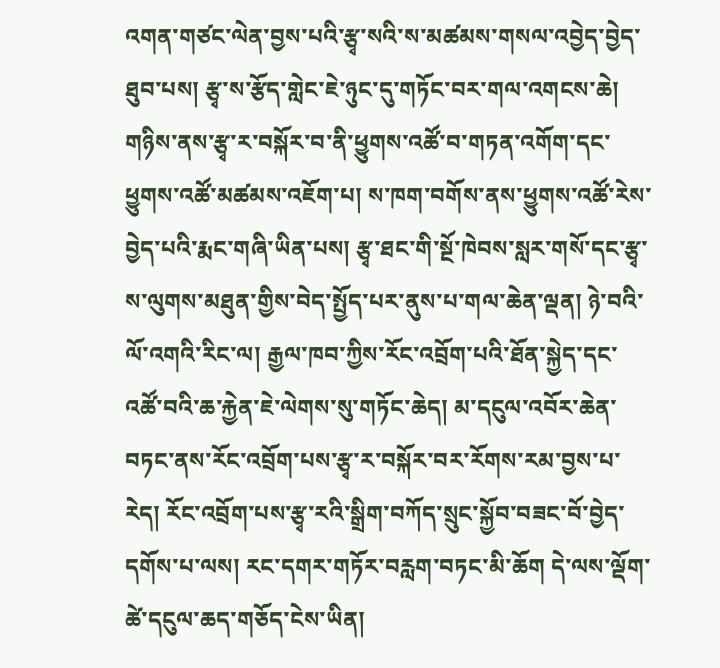འགན་གཙང་ལེན་བྱས་པའི་རྩྭ་སའི་ས་མཚམས་གསལ་འབྱེད་བྱེད་ཐུབ་པས། རྩྭ་ས་རྩོད་གླེང་ཇེ་ཉུང་དུ་གཏོང་བར་གལ་འགངས་ཆེ། གཉིས་ནས་རྩྭ་ར་བསྐོར་བ་ནི་ཕྱུགས་འཚོ་བ་གཏན་འགོག་དང་ཕྱུགས་འཚོ་མཚམས་འཇོག་པ། ས་ཁག་བགོས་ནས་ཕྱུགས་འཚོ་རེས་བྱེད་པའི་རྨང་གཞི་ཡིན་པས། རྩྭ་ཐང་གི་སྔོ་ཁེབས་སླར་གསོ་དང་རྩྭ་ས་ལུགས་མཐུན་གྱིས་བེད་སྤྱོད་པར་ནུས་པ་གལ་ཆེན་ལྡན། ཉེ་བའི་ལོ་འགའི་རིང་ལ། རྒྱལ་ཁབ་ཀྱིས་རོང་འབྲོག་པའི་ཐོན་སྐྱེད་དང་འཚོ་བའི་ཆ་རྐྱེན་ཇེ་ལེགས་སུ་གཏོང་ཆེད། མ་དངུལ་འབོར་ཆེན་བཏང་ནས་རོང་འབྲོག་པས་རྩྭ་ར་བསྐོར་བར་རོགས་རམ་བྱས་པ་རེད། རོང་འབྲོག་པས་རྩྭ་རའི་སྒྲིག་བཀོད་སྲུང་སྐྱོབ་བཟང་བོ་བྱེད་དགོས་པ་ལས། རང་དགར་གཏོར་བརླག་བཏང་མི་ཆོག དེ་ལས་ལྡོག་ཚེ་དངུལ་ཆད་གཅོད་ངེས་ཡིན།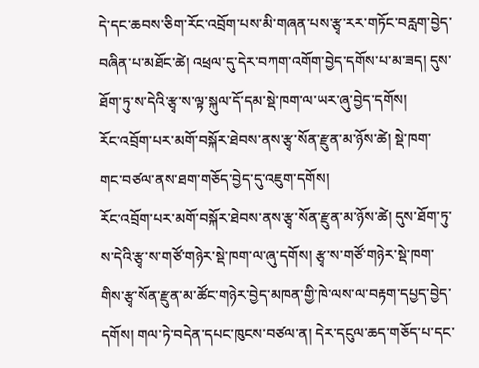དེ་དང་ཆབས་ཅིག་རོང་འབྲོག་པས་མི་གཞན་པས་རྩྭ་རར་གཏོང་བརླག་བྱེད་བཞིན་པ་མཐོང་ཚེ། འཕྲལ་དུ་དེར་བཀག་འགོག་བྱེད་དགོས་པ་མ་ཟད། དུས་ཐོག་ཏུ་ས་དེའི་རྩྭ་ས་ལྟ་སྐུལ་དོ་དམ་སྡེ་ཁག་ལ་ཡར་ཞུ་བྱེད་དགོས།
རོང་འབྲོག་པར་མགོ་བསྐོར་ཐེབས་ནས་རྩྭ་སོན་རྫུན་མ་ཉོས་ཚེ། སྡེ་ཁག་གང་བཙལ་ནས་ཐག་གཅོད་བྱེད་དུ་འཇུག་དགོས།
རོང་འབྲོག་པར་མགོ་བསྐོར་ཐེབས་ནས་རྩྭ་སོན་རྫུན་མ་ཉོས་ཚེ། དུས་ཐོག་ཏུ་ས་དེའི་རྩྭ་ས་གཙོ་གཉེར་སྡེ་ཁག་ལ་ཞུ་དགོས། རྩྭ་ས་གཙོ་གཉེར་སྡེ་ཁག་གིས་རྩྭ་སོན་རྫུན་མ་ཚོང་གཉེར་བྱེད་མཁན་གྱི་ཁེ་ལས་ལ་བརྟག་དཔྱད་བྱེད་དགོས། གལ་ཏེ་བདེན་དཔང་ཁུངས་བཙལ་ན། དེར་དངུལ་ཆད་གཅོད་པ་དང་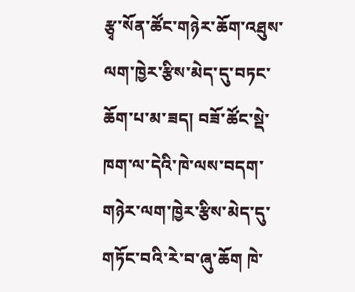རྩྭ་སོན་ཚོང་གཉེར་ཆོག་འཐུས་ལག་ཁྱེར་རྩིས་མེད་དུ་བཏང་ཆོག་པ་མ་ཟད། བཟོ་ཚོང་སྡེ་ཁག་ལ་དེའི་ཁེ་ལས་བདག་གཉེར་ལག་ཁྱེར་རྩིས་མེད་དུ་གཏོང་བའི་རེ་བ་ཞུ་ཆོག ཁེ་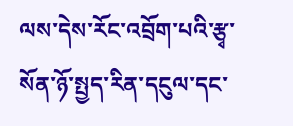ལས་དེས་རོང་འབྲོག་པའི་རྩྭ་སོན་ཉོ་སྤྱད་རིན་དངུལ་དང་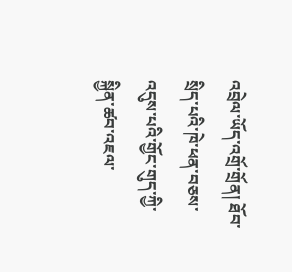འབྲེལ་ཡོད་འགྲོ་གྲོན། ཐོབ་སྲིད་པའི་ཁེ་ཕན་བཅས་འདུས་པའི་གྱོང་གུད་ཀྱི་སྐྱིན་ཚབ་འཇལ་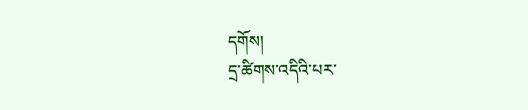དགོས།
དྲ་ཚིགས་འདིའི་པར་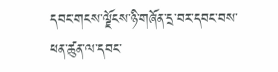དབང་གངས་ལྗོངས་ཉི་གཞོན་དྲ་བར་དབང་བས་ཕན་ཚུན་ལ་དབང་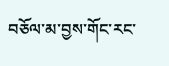བཅོལ་མ་བྱས་གོང་རང་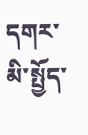དགར་མི་སྤྱོད་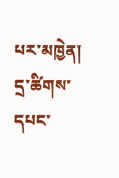པར་མཁྱེན།
དྲ་ཚིགས་དཔང་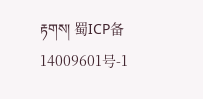རྟགས། 蜀ICP备14009601号-1